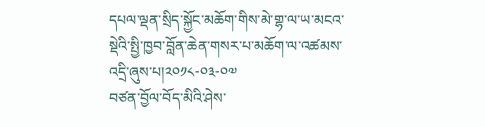དཔལ་ལྡན་སྲིད་སྐྱོང་མཆོག་གིས་མེ་གྷ་ལ་ཡ་མངའ་སྡེའི་སྤྱི་ཁྱབ་བློན་ཆེན་གསར་པ་མཆོག་ལ་འཚམས་འདྲི་ཞུས་པ།༢༠༡༨-༠༣-༠༧
བཙན་བྱོལ་བོད་མིའི་ཤེས་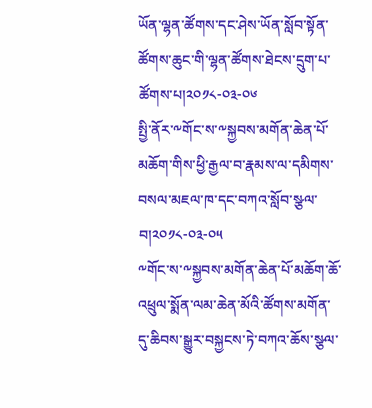ཡོན་ལྷན་ཚོགས་དང་ཤེས་ཡོན་སློབ་སྟོན་ཚོགས་ཆུང་གི་ལྷན་ཚོགས་ཐེངས་དྲུག་པ་ཚོགས་པ།༢༠༡༨-༠༣-༠༦
སྤྱི་ནོར་༸གོང་ས་༸སྐྱབས་མགོན་ཆེན་པོ་མཆོག་གིས་ཕྱི་རྒྱལ་བ་རྣམས་ལ་དམིགས་བསལ་མཇལ་ཁ་དང་བཀའ་སློབ་སྩལ་བ།༢༠༡༨-༠༣-༠༥
༸གོང་ས་༸སྐྱབས་མགོན་ཆེན་པོ་མཆོག་ཆོ་འཕྲུལ་སྨོན་ལམ་ཆེན་མོའི་ཚོགས་མགོན་དུ་ཆིབས་སྒྱུར་བསྐྱངས་ཏེ་བཀའ་ཆོས་སྩལ་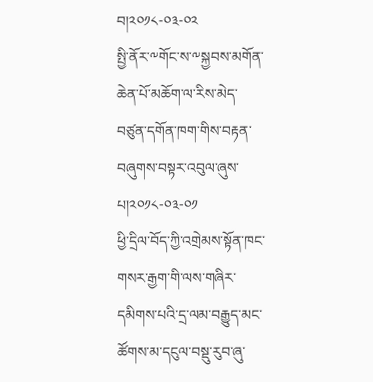བ།༢༠༡༨-༠༣-༠༢
སྤྱི་ནོར་༸གོང་ས་༸སྐྱབས་མགོན་ཆེན་པོ་མཆོག་ལ་རིས་མེད་བཙུན་དགོན་ཁག་གིས་བརྟན་བཞུགས་བསྟར་འབུལ་ཞུས་པ།༢༠༡༨-༠༣-༠༡
ཕྱི་དྲིལ་བོད་ཀྱི་འགྲེམས་སྟོན་ཁང་གསར་རྒྱག་གི་ལས་གཞིར་དམིགས་པའི་དྲ་ལམ་བརྒྱུད་མང་ཚོགས་མ་དངུལ་བསྡུ་རུབ་ཞུ་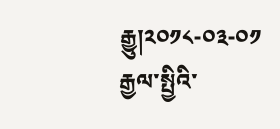རྒྱུ།༢༠༡༨-༠༣-༠༡
རྒྱལ་སྤྱིའི་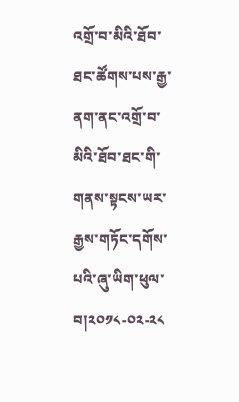འགྲོ་བ་མིའི་ཐོབ་ཐང་ཚོགས་པས་རྒྱ་ནག་ནང་འགྲོ་བ་མིའི་ཐོབ་ཐང་གི་གནས་སྟངས་ཡར་རྒྱས་གཏོང་དགོས་པའི་ཞུ་ཡིག་ཕུལ་བ།༢༠༡༨-༠༢-༢༨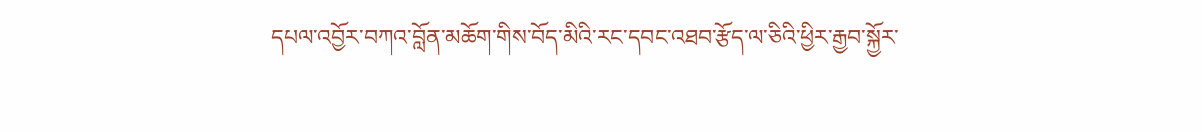དཔལ་འབྱོར་བཀའ་བློན་མཆོག་གིས་བོད་མིའི་རང་དབང་འཐབ་རྩོད་ལ་ཅིའི་ཕྱིར་རྒྱབ་སྐྱོར་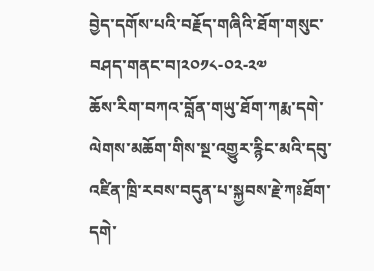བྱེད་དགོས་པའི་བརྗོད་གཞིའི་ཐོག་གསུང་བཤད་གནང་བ།༢༠༡༨-༠༢-༢༧
ཆོས་རིག་བཀའ་བློན་གཡུ་ཐོག་ཀརྨ་དགེ་ལེགས་མཆོག་གིས་སྔ་འགྱུར་རྙིང་མའི་དབུ་འཛིན་ཁྲི་རབས་བདུན་པ་སྐྱབས་རྗེ་ཀཿཐོག་དགེ་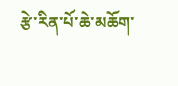རྩེ་རིན་པོ་ཆེ་མཆོག་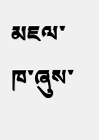མཇལ་ཁ་ཞུས་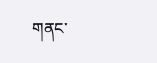གནང་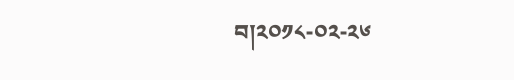བ།༢༠༡༨-༠༢-༢༦